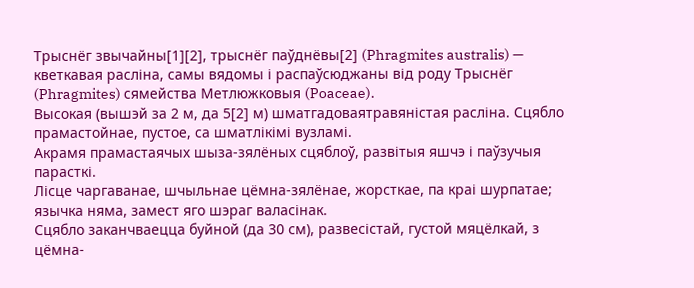Трыснёг звычайны[1][2], трыснёг паўднёвы[2] (Phragmites australis) — кветкавая расліна, самы вядомы і распаўсюджаны від роду Трыснёг (Phragmites) сямейства Метлюжковыя (Poaceae).
Высокая (вышэй за 2 м, да 5[2] м) шматгадоваятравяністая расліна. Сцябло прамастойнае, пустое, са шматлікімі вузламі.
Акрамя прамастаячых шыза-зялёных сцяблоў, развітыя яшчэ і паўзучыя парасткі.
Лісце чаргаванае, шчыльнае цёмна-зялёнае, жорсткае, па краі шурпатае; язычка няма, замест яго шэраг валасінак.
Сцябло заканчваецца буйной (да 30 см), развесістай, густой мяцёлкай, з цёмна-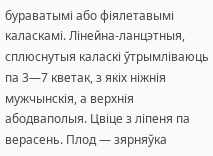бураватымі або фіялетавымі каласкамі. Лінейна-ланцэтныя, сплюснутыя каласкі ўтрымліваюць па 3—7 кветак, з якіх ніжнія мужчынскія, а верхнія абодваполыя. Цвіце з ліпеня па верасень. Плод — зярняўка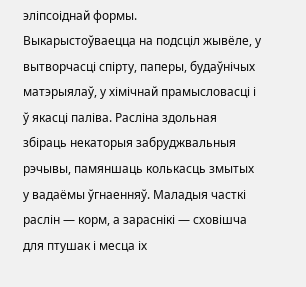эліпсоіднай формы.
Выкарыстоўваецца на подсціл жывёле, у вытворчасці спірту, паперы, будаўнічых матэрыялаў, у хімічнай прамысловасці і ў якасці паліва. Расліна здольная збіраць некаторыя забруджвальныя рэчывы, памяншаць колькасць змытых у вадаёмы ўгнаенняў. Маладыя часткі раслін — корм, а зараснікі — сховішча для птушак і месца іх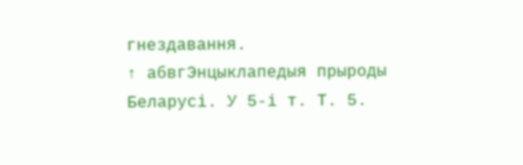гнездавання.
↑ абвгЭнцыклапедыя прыроды Беларусі. У 5-і т. Т. 5.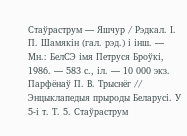Стаўраструм — Яшчур / Рэдкал. І. П. Шамякін (гал. рэд.) і інш. — Мн.: БелСЭ імя Петруся Броўкі, 1986. — 583 с., іл. — 10 000 экз.
Парфёнаў П. В. Трыснёг // Энцыклапедыя прыроды Беларусі. У 5-і т. Т. 5. Стаўраструм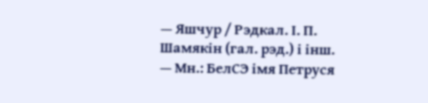— Яшчур / Рэдкал. І. П. Шамякін (гал. рэд.) і інш. — Мн.: БелСЭ імя Петруся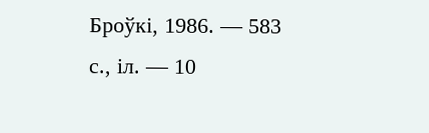Броўкі, 1986. — 583 с., іл. — 10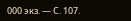000 экз. — С. 107.